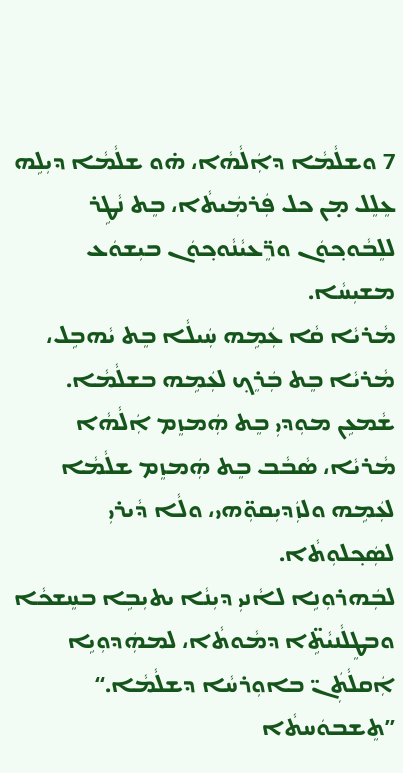7 ܘܫܠܵܡܵܐ ܕܐܲܠܵܗܵܐ، ܗ̇ܘ ܫܠܵܡܵܐ ܕܝܼܠܹܗ ܥܸܠܸܠ ܡ̣ܢ ܟܠ ܦܲܪܡܲܝܬܵܐ، ܒܸܬ ܢܵܛܹܪ ܠܠܸܒܵܘܟ݂ܘܿܢ ܘܪܸ̈ܥܝܵܢܵܘܟ݂ܘܿܢ ܒܝܼܫܘܿܥ ܡܫܝܼܚܵܐ.
ܡܵܪܝܵܐ ܩܵܐ ܥܲܡܹܗ ܚܲܝܠܵܐ ܒܸܬ ܝܵܗܒܹܠ، ܡܵܪܝܵܐ ܒܸܬ ܒܲܪܸܟ݂ ܠܥܲܡܹܗ ܒܫܠܵܡܵܐ.
ܫܵܡܥܹܢ ܡܘܼܕܝܼ ܒܸܬ ܗܲܡܙܸܡ ܐܲܠܵܗܵܐ ܡܵܪܝܵܐ، ܣܵܒܵܒ ܒܸܬ ܗܲܡܙܸܡ ܫܠܵܡܵܐ ܠܥܲܡܹܗ ܘܠܙܲܕܝܼܩܘܼ̈ܗܝ، ܘܠܵܐ ܕܵܝܪܝܼ ܠܣܲܟ݂ܠܘܼܬܵܐ.
ܠܒܲܗܪܘܼܢܹܐ ܠܐܵܢܝܼ ܕܝܼܢܵܐ ܝܬܝܼܒܹܐ ܒܚܸܫܟܵܐ ܘܒܛܸܠܵܢܝܵܬܹ̈ܐ ܕܡܵܘܬܵܐ، ܠܡܗܲܕܘܼܝܹܐ ܐܲܩܠܵܬܲܢ̈ ܒܐܘܼܪܚܵܐ ܕܫܠܵܡܵܐ.“
”ܬܸܫܒܘܿܚܬܵܐ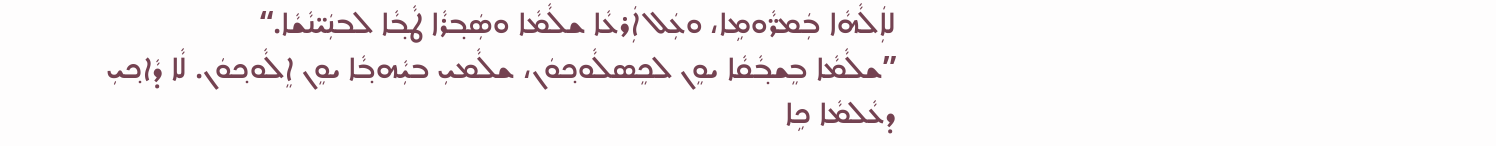ܠܐܲܠܵܗܵܐ ܒܲܡܪ̈ܵܘܡܹܐ، ܘܥܲܠ ܐܲܪܥܵܐ ܫܠܵܡܵܐ ܘܣܲܒ݂ܪܵܐ ܛܵܒ݂ܵܐ ܠܒܢܲܝ̈ܢܵܫܵܐ.“
”ܫܠܵܡܵܐ ܒܸܫܒ݂ܵܩܵܐ ܝܘܸܢ ܠܟܸܣܠܵܘܟ݂ܘܿܢ، ܫܠܵܡܝܼ ܒܝܼܵܗܒ݂ܵܐ ܝܘܸܢ ܐܸܠܵܘܟ݂ܘܿܢ. ܠܵܐ ܕܵܐܟ݂ܝܼ ܕܥܵܠܡܵܐ ܟܹܐ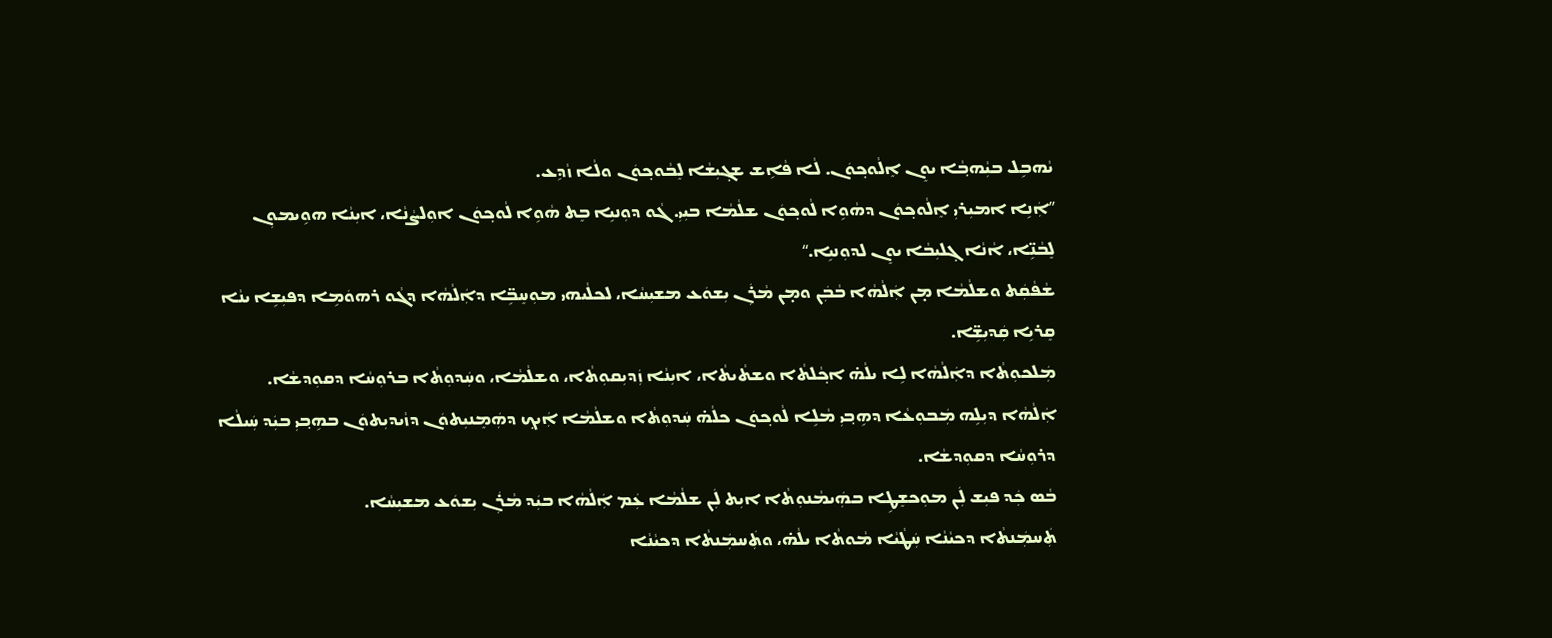ܝܵܗܒܹܠ ܒܝܼܵܗܒ݂ܵܐ ܝܘܸܢ ܐܸܠܵܘܟ݂ܘܿܢ. ܠܵܐ ܦܵܐܹܫ ܫܓ݂ܝܼܫܵܐ ܠܸܒܵܘܟ݂ܘܿܢ ܘܠܵܐ ܙܵܕܹܥ.
”ܐܲܢܹܐ ܐܡܝܼܪܝܼ ܐܸܠܵܘܟ݂ܘܿܢ ܕܗܵܘܹܐ ܠܵܘܟ݂ܘܿܢ ܫܠܵܡܵܐ ܒܝܼܝܼ. ܓܵܘ ܕܘܼܢܝܹܐ ܒܸܬ ܗܵܘܹܐ ܠܵܘܟ݂ܘܿܢ ܐܘܼܠܨܵܢܵܐ، ܐܝܼܢܵܐ ܗܘܹܝܡܘܼܢ ܠܸܒܵܢܹ̈ܐ، ܐܵܢܵܐ ܓ݂ܠܝܼܒܵܐ ܝܘܸܢ ܠܕܘܼܢܝܹܐ.“
ܫܵܦܵܩܲܬ ܘܫܠܵܡܵܐ ܡ̣ܢ ܐܲܠܵܗܵܐ ܒܵܒܲܢ ܘܡ̣ܢ ܡܵܪܲܢ ܝܼܫܘܿܥ ܡܫܝܼܚܵܐ، ܠܟܠܵܝܗܝ ܡܘܼܚܸܒܹ̈ܐ ܕܐܲܠܵܗܵܐ ܕܓܵܘ ܪܗܘܿܡܹܐ ܕܦܝܼܫܹܐ ܝܢܵܐ ܩܸܪܝܹܐ ܩܲܕܝܼܫܹ̈ܐ.
ܡܲܠܟܘܼܬܵܐ ܕܐܲܠܵܗܵܐ ܠܹܐ ܝܠܵܗ̇ ܐܟ݂ܵܠܬܵܐ ܘܫܬܵܝܬܵܐ، ܐܝܼܢܵܐ ܙܲܕܝܼܩܘܼܬܵܐ، ܘܫܠܵܡܵܐ، ܘܚܲܕܘܼܬܵܐ ܒܪܘܼܚܵܐ ܕܩܘܼܕܫܵܐ.
ܐܲܠܵܗܵܐ ܕܝܼܠܹܗ ܡܲܒܘܼܥܵܐ ܕܗܹܒ݂ܝܼ ܡܵܠܹܐ ܠܵܘܟ݂ܘܿܢ ܟܠܵܗ̇ ܚܲܕܘܼܬܵܐ ܘܫܠܵܡܵܐ ܐܲܝܟ݂ ܕܗܲܡܸܢܝܼܬܘܿܢ ܕܙܵܝܕܝܼܬܘܿܢ ܒܗܹܒ݂ܝܼ ܒܝܲܕ ܚܲܝܠܵܐ ܕܪܘܼܚܵܐ ܕܩܘܼܕܫܵܐ.
ܒܵܣ ܟܲܕ ܦܝܼܫ ܠܲܢ ܡܘܼܟܫܸܛܹܐ ܒܗܲܝܡܵܢܘܼܬܵܐ ܐܝܼܬ ܠܲܢ ܫܠܵܡܵܐ ܥܲܡ ܐܲܠܵܗܵܐ ܒܝܲܕ ܡܵܪܲܢ ܝܼܫܘܿܥ ܡܫܝܼܚܵܐ.
ܬܲܚܡܲܢܬܵܐ ܕܟܝܵܢܵܐ ܚܲܛܵܝܵܐ ܡܵܘܬܵܐ ܝܠܵܗ̇، ܘܬܲܚܡܲܢܬܵܐ ܕܟܝܵܢܵܐ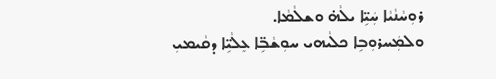ܪܘܼܚܵܢܵܝܵܐ ܚܲܝܹ̈ܐ ܝܠܵܗ̇ ܘܫܠܵܡܵܐ.
ܘܠܡܲܚܪܘܼܒܹܐ ܟܠܵܝܗܝ ܚܘܼܫܵܒܹ̈ܐ ܥܸܠܵܝܹ̈ܐ ܕܩܵܝܡܝܼ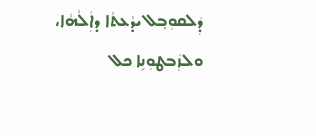ܕܲܠܩܘܼܒ݂ܠ ܝܕܵܥܬܵܐ ܕܐܲܠܵܗܵܐ، ܘܠܙܲܒܛܘܼܢܹܐ ܟܠ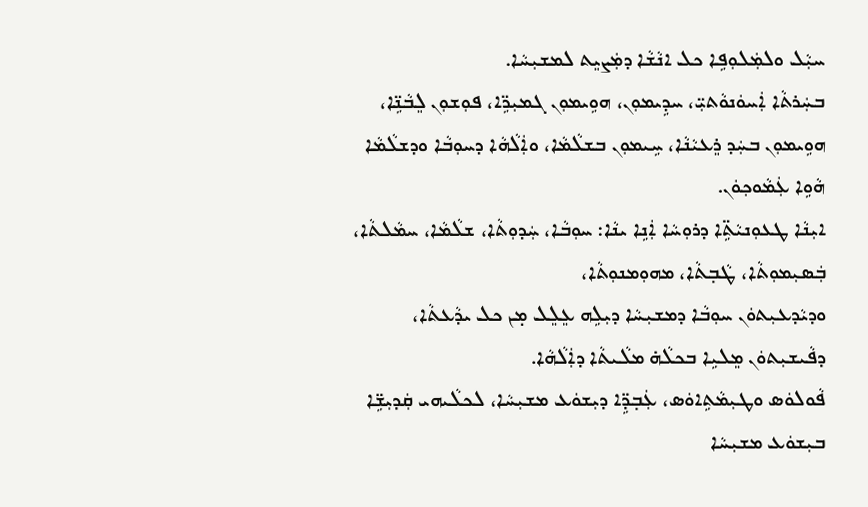ܚܝܼܵܠ ܘܠܡܲܠܘܼܦܹܐ ܟܠ ܐܢܵܫܵܐ ܕܡܲܨܝܸܬ ܠܡܫܝܼܚܵܐ.
ܒܚܲܪܬܵܐ ܐܲܚܘܿܢܘܵܬܝܼ̈، ܚܕܹܝܡܘܼܢ، ܗܘܹܝܡܘܼܢ ܓܡܝܼܪܹ̈ܐ، ܦܘܼܫܘܼܢ ܠܸܒܵܢܹ̈ܐ، ܗܘܹܝܡܘܼܢ ܒܚܲܕ ܪܸܥܝܵܢܵܐ، ܚܹܝܡܘܼܢ ܒܫܠܵܡܵܐ، ܘܐܲܠܵܗܵܐ ܕܚܘܼܒܵܐ ܘܕܫܠܵܡܵܐ ܗܵܘܹܐ ܥܲܡܵܘܟ݂ܘܿܢ.
ܐܝܼܢܵܐ ܛܥܘܼܢܝܵܬܹ̈ܐ ܕܪܘܼܚܵܐ ܐܲܢܹܐ ܝܢܵܐ: ܚܘܼܒܵܐ، ܚܲܕܘܼܬܵܐ، ܫܠܵܡܵܐ، ܚܡܵܠܬܵܐ، ܒܲܣܝܼܡܘܼܬܵܐ، ܛܵܒ݂ܬܵܐ، ܡܗܘܼܡܢܘܼܬܵܐ،
ܘܕܝܵܕܥܝܼܬܘܿܢ ܚܘܼܒܵܐ ܕܡܫܝܼܚܵܐ ܕܝܼܠܹܗ ܥܸܠܸܠ ܡ̣ܢ ܟܠ ܝܕܵܥܬܵܐ، ܕܦܵܝܫܝܼܬܘܿܢ ܡܸܠܝܹܐ ܒܟܠܵܗ̇ ܡܠܵܝܬܵܐ ܕܐܲܠܵܗܵܐ.
ܦܵܘܠܘܿܣ ܘܛܝܼܡܵܬܹܐܘܿܣ، ܥܲܒ݂ܕܹ̈ܐ ܕܝܼܫܘܿܥ ܡܫܝܼܚܵܐ، ܠܟܠܵܝܗܝ ܩܲܕܝܼܫܹ̈ܐ ܒܝܼܫܘܿܥ ܡܫܝܼܚܵܐ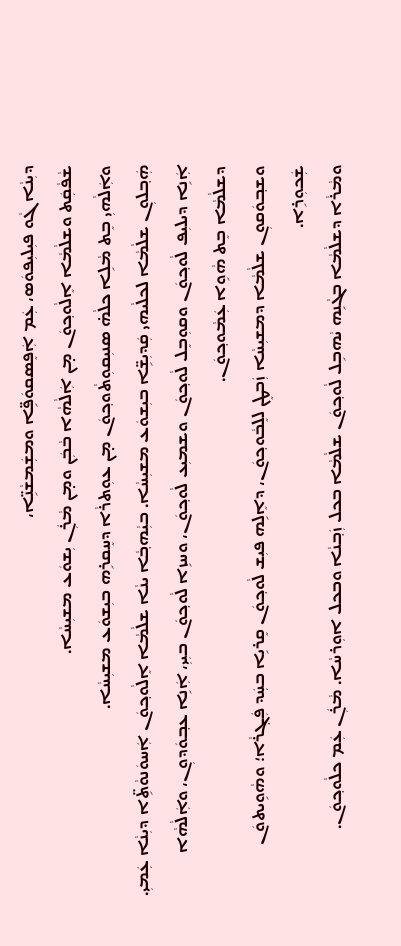ܕܝܼܢܵܐ ܓܵܘ ܦܝܼܠܝܼܦܘܿܣ، ܥܲܡ ܐܲܦܸܣܩܘܿܦܹ̈ܐ ܘܡܫܲܡܫܵܢܹ̈ܐ،
ܫܵܦܵܩܲܬ ܘܫܠܵܡܵܐ ܐܸܠܵܘܟ݂ܘܿܢ ܡ̣ܢ ܐܲܠܵܗܵܐ ܒܵܒܲܢ ܘܡ̣ܢ ܡܵܪܲܢ ܝܼܫܘܿܥ ܡܫܝܼܚܵܐ.
ܘܐܲܠܵܗܝܼ ܒܸܬ ܡܵܠܹܐ ܟܠܵܗ̇ ܣܢܝܼܩܘܼܬܵܘܟ݂ܘܿܢ ܡ̣ܢ ܥܘܼܬܪܵܐ ܕܚܸܩܪܹܗ ܒܝܼܫܘܿܥ ܡܫܝܼܚܵܐ.
ܗܲܒ݂ܠܘܼܢ ܫܠܵܡܵܐ ܠܟܠܵܝܗܝ ܩܲܕܝܼܫܹ̈ܐ ܒܝܼܫܘܿܥ ܡܫܝܼܚܵܐ. ܒܝܼܵܗܒ݂ܵܐ ܝܢܵܐ ܫܠܵܡܵܐ ܐܸܠܵܘܟ݂ܘܿܢ ܐܲܚܘܿܢܘܵܬܹ̈ܐ ܕܝܼܢܵܐ ܥܲܡܝܼ.
ܐܲܢܹܐ ܕܝܠܝܼܦ ܠܵܘܟ݂ܘܿܢ ܘܩܘܼܒܸܠ ܠܵܘܟ݂ܘܿܢ ܘܫܡܝܼܥ ܠܵܘܟ݂ܘܿܢ، ܘܚܙܹܐ ܠܵܘܟ݂ܘܿܢ ܒܝܼܝܼ، ܐܲܢܹܐ ܥܒ݂ܘܿܕܘܼܢ، ܘܐܲܠܵܗܵܐ ܕܫܠܵܡܵܐ ܒܸܬ ܗܵܘܹܐ ܥܲܡܵܘܟ݂ܘܿܢ.
ܘܫܒ݂ܘܿܩܘܼܢ ܫܠܵܡܵܐ ܕܡܫܝܼܚܵܐ ܙܲܒܛܸܢ ܠܠܸܒܵܘܟ݂ܘܿܢ، ܕܐܸܠܹܗ ܦܝܼܫ ܠܵܘܟ݂ܘܿܢ ܩܸܪܝܹܐ ܒܚܲܕ ܦܲܓ݂ܪܵܐ؛ ܘܗܵܘܹܝܬܘܿܢ ܫܲܟܘܼܪܹܐ.
ܘܡܵܪܵܐ ܕܫܠܵܡܵܐ ܒܓܵܢܹܗ ܝܵܗܒܹܠ ܠܵܘܟ݂ܘܿܢ ܫܠܵܡܵܐ ܒܟܠ ܙܲܒ݂ܢܵܐ ܘܒܟܠ ܐܘܼܪܚܵܐ. ܡܵܪܲܢ ܥܲܡ ܟܠܵܘܟ݂ܘܿܢ.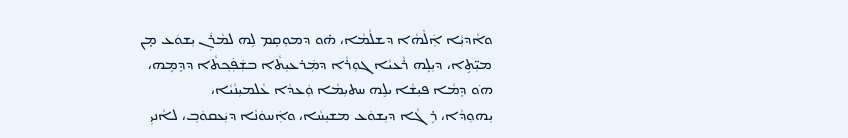ܘܐܵܕܝܼܵܐ ܐܲܠܵܗܵܐ ܕܫܠܵܡܵܐ، ܗ̇ܘ ܕܡܘܼܩܸܡ ܠܹܗ ܠܡܵܪܲܢ ܝܼܫܘܿܥ ܡ̣ܢ ܡܝܼ̈ܬܹܐ، ܕܝܼܠܹܗ ܪܵܥܝܵܐ ܓܘܼܪܵܐ ܕܡܲܪܥܝܼܬܵܐ ܒܫܲܦܲܟ݂ܬܵܐ ܕܕܸܡܹܗ، ܗ݁ܘ ܕܸܡܵܐ ܦܝܼܫܵܐ ܝܠܹܗ ܚܬܝܼܡܵܐ ܘܲܥܕܵܐ ܥܵܠܡܝܼܢܵܝܵܐ،
ܝܼܗܘܼܕܵܐ، ܪܹܓܵܐ ܕܝܼܫܘܿܥ ܡܫܝܼܚܵܐ، ܘܐܲܚܘܿܢܵܐ ܕܝܲܥܩܘܿܒ݂، ܠܐܵܢܝܼ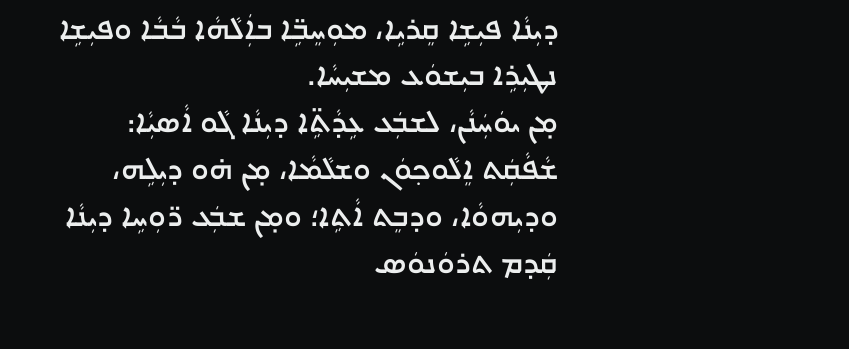ܕܝܼܢܵܐ ܦܝܼܫܹܐ ܩܸܪܝܹܐ، ܡܘܼܚܸܒܹ̈ܐ ܒܐܲܠܵܗܵܐ ܒܵܒܵܐ ܘܦܝܼܫܹܐ ܢܛܝܼܪܹܐ ܒܝܼܫܘܿܥ ܡܫܝܼܚܵܐ.
ܡ̣ܢ ܝܘܿܚܲܢܵܢ، ܠܫܒܲܥ ܥܹܕܵܬܹ̈ܐ ܕܝܼܢܵܐ ܓܵܘ ܐܵܣܝܼܵܐ: ܫܵܦܵܩܲܬ ܐܸܠܵܘܟ݂ܘܿܢ ܘܫܠܵܡܵܐ، ܡ̣ܢ ܗ̇ܘ ܕܝܼܠܹܗ، ܘܕܝܼܗܘܵܐ، ܘܕܒܸܬ ܐܵܬܹܐ؛ ܘܡ̣ܢ ܫܒܲܥ ܪ̈ܘܼܚܹܐ ܕܝܼܢܵܐ ܩܲܕܡ ܬܪܘܿܢܘܿܣ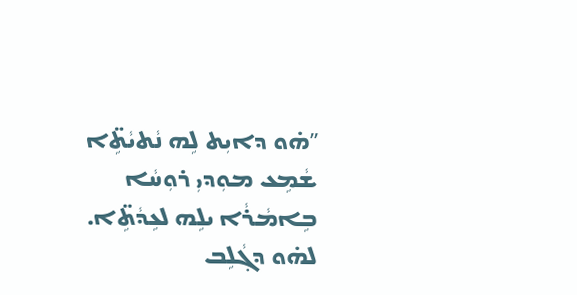”ܗ̇ܘ ܕܐܝܼܬ ܠܹܗ ܢܵܬܝܵܬܹ̈ܐ ܫܵܡܹܥ ܡܘܼܕܝܼ ܪܘܼܚܵܐ ܒܹܐܡܵܪܵܐ ܝܠܹܗ ܠܥܹܕܵܬܹ̈ܐ. ܠܗ̇ܘ ܕܓ݂ܵܠܹܒ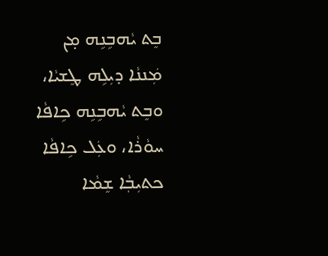ܒܸܬ ܝܵܗܒܹܢܹܗ ܡ̣ܢ ܡܲܢܢܵܐ ܕܝܼܠܹܗ ܛܸܫܝܵܐ، ܘܒܸܬ ܝܵܗܒܹܢܹܗ ܟܹܐܦܵܐ ܚܘܵܪܵܐ، ܘܥܲܠ ܟܹܐܦܵܐ ܟܬܝܼܒ݂ܵܐ ܫܸܡܵܐ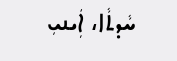ܚܵܕܬܵܐ، ܐܲܝܢܝܼ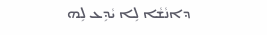ܕܐܢܵܫܵܐ ܠܹܐ ܝܵܕܹܥ ܠܹܗ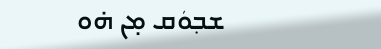ܫܒ݂ܘܿܩ ܡ̣ܢ ܗ̇ܘ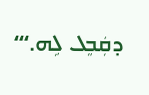ܕܩܲܒܸܠ ܠܹܗ.“‘